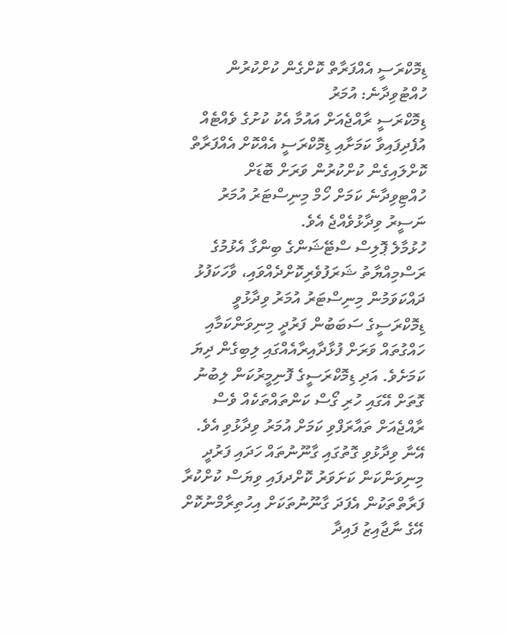ޑިމޮކްރަސީ އެއްފަރާތް ކޮށްގެން ކުށްކުރުން ހުއްޓުވިދާނެ: އުމަރު
ޑިމޮކްރަސީ ރާއްޖެއަށް އައުމާ އެކު ކުށުގެ ވެއްޓެއް އުފެދިފައިވާ ކަމަށާއި ޑިމޮކްރަސީ އެއްކޮށް އެއްފަރާތް ކޮށްލައިގެން ކުށްކުރުން ވަރަށް ބޮޑަށް ހުއްޓިވިދާނެ ކަމަށް ހޯމް މިނިސްޓަރު އުމަރު ނަސީރު ވިދާޅުވެއްޖެ އެވެ.
ހުޅުމާލެ ޕޮލިސް ސްޓޭޝަންގެ ބިންގާ އެޅުމުގެ ރަސްމިއްޔާތު ޝަރަފުވެރިކޮށްދެއްވައި، ވާހަކަފުޅު ދައްކަވަމުން މިނިސްޓަރު އުމަރު ވިދާޅުވީ ޑިމޮކްރަސީގެ ސަބަބުން ފަރުދީ މިނިވަންކަމާއި ހައްގުތައް ވަރަށް ފުޅާދާއިރާއެއްގައި ލިބިގެން ދިޔަ ކަމަށެވެ. އަދި ޑިމޮކްރަސީގެ ފޮނިމީރުކަން ލިބުނު ގޮތަށް އޭގައި ހުރި ގޯސް ކަންތައްތަކެއް ވެސް ރާއްޖެއަށް ތައާރަފްވި ކަމަށް އުމަރު ވިދާޅުވި އެވެ. އޭނާ ވިދާޅުވި ގޮތުގައި ގާނޫނުތައް ހަދައި ފަރުދީ މިނިވަންކަން ކަށަވަރު ކޮށްދފައި ވިޔަސް ކުށްކުރާ ފަރާތްތަކުން އެފަދަ ގާނޫނުތަކަށް އިހުތިރާމްނުކޮށް އޭގެ ނާޖާއިޒު ފައިދާ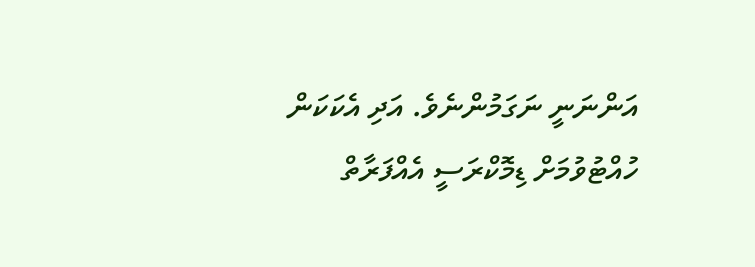އަންނަނީ ނަގަމުންނެވެ. އަދި އެކަކަން ހުއްޓުވުމަށް ޑިމޮކްރަސީ އެއްފަރާތް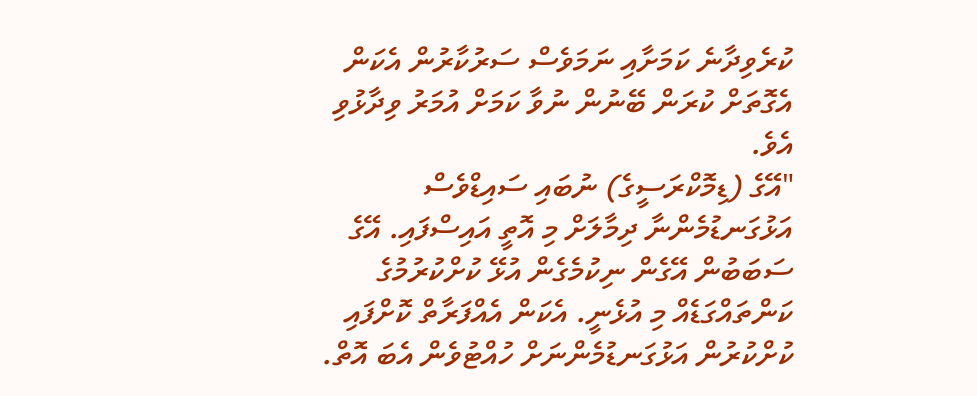ކުރެވިދާނެ ކަމަށާއި ނަމަވެސް ސަރުކާރުން އެކަން އެގޮތަށް ކުރަން ބޭނުން ނުވާ ކަމަށް އުމަރު ވިދާޅުވި އެވެ.
"އޭގެ (ޑިމޮކްރަސީގެ) ނުބައި ސައިޑްވެސް އަޅުގަނޑުމެންނާ ދިމާލަށް މި އޮތީ އައިސްފައި. އޭގެ ސަބަބުން އޭގެން ނިކުމެގެން އުޅޭ ކުށްކުރުމުގެ ކަންތައްގަޑެއް މި އުޅެނީ. އެކަން އެއްފަރާތް ކޮށްފައި ކުށްކުރުން އަޅުގަނޑުމެންނަށް ހުއްޓުވެން އެބަ އޮތް.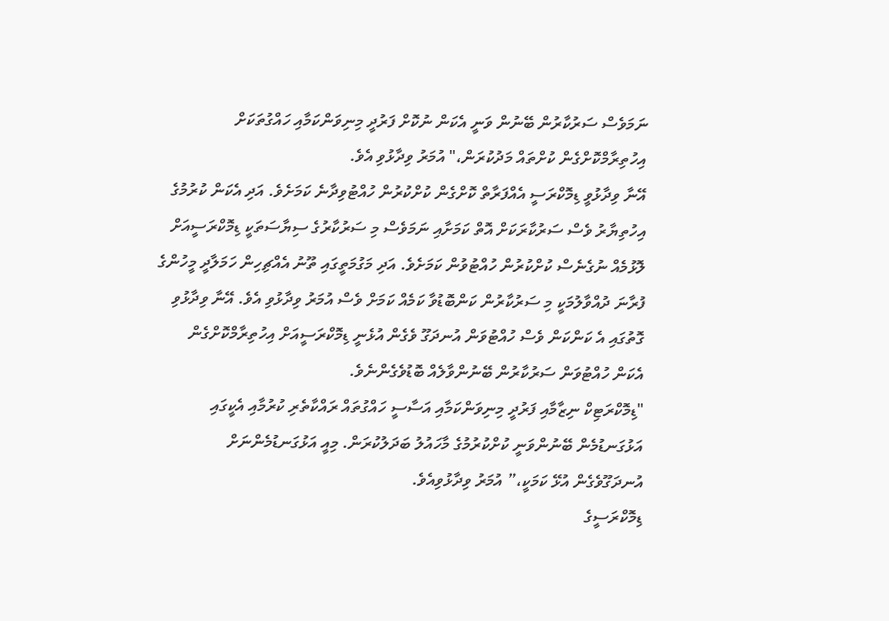ނަމަވެސް ސަރުކާރުން ބޭނުން ވަނީ އެކަން ނުކޮށް ފަރުދީ މިނިވަންކަމާއި ހައްގުތަކަށް އިހުތިރާމްކޮށްގެން ކުށްތައް މަދުކުރަން،" އުމަރު ވިދާޅުވި އެވެ.
އޭނާ ވިދާޅުވީ ޑިމޮކްރަސީ އެއްފަރާތް ކޮށްގެން ކުށްކުރުން ހުއްޓުވިދާނެ ކަމަށެވެ. އަދި އެކަން ކުރުމުގެ އިހުތިޔާރު ވެސް ސަރުކާރަކަށް އޮތް ކަމަށާއި ނަމަވެސް މި ސަރުކާރުގެ ސިޔާސަތަކީ ޑިމޮކްރަސީއަށް ލޮޅުމެއް ނުގެނެސް ކުށްކުރުން ހުއްޓުވުން ކަމަށެވެ. އަދި މަގުމަތީގައި ތޫނު އެއްޗިހިން ހަމަލާދީ މީހުންގެ ފުރާނަ ދުއްވާލުމަކީ މި ސަރުކާރުން ކަންބޮޑުވާ ކަމެއް ކަމަށް ވެސް އުމަރު ވިދާޅުވި އެވެ. އޭނާ ވިދާޅުވި ގޮތުގައި އެ ކަންކަން ވެސް ހުއްޓުވަން އުނދަގޫ ވެގެން އުޅެނީ ޑިމޮކްރަސީއަށް އިހުތިރާމްކޮށްގެން އެކަން ހުއްޓުވަން ސަރުކާރުން ބޭނުންވާލެއް ބޮޑުވެގެންނެވެ.
"ޑިމޮކްރަޓިކް ނިޒާމާއި ފަރުދީ މިނިވަންކަމާއި އަސާސީ ހައްގުތައް ރައްކާތެރި ކުރުމާއި އެކީގައި އަޅުގަނޑުމެން ބޭނުންވަނީ ކުށްކުރުމުގެ މާހައުލު ބަދަލުކުރަން. މިއީ އަޅުގަނޑުމެންނަށް އުނދަގޫވެގެން އުޅޭ ކަމަކީ،” އުމަރު ވިދާޅުވިއެވެ.
ޑިމޮކްރަސީގެ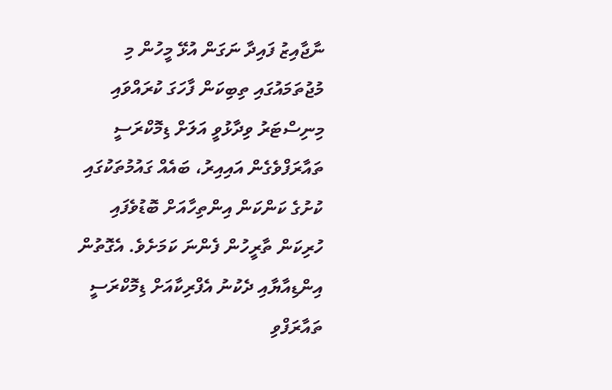ނާޖާއިޒު ފައިދާ ނަގަން އުޅޭ މީހުން މި މުޖުތަމައުގައި ތިބިކަން ފާހަގަ ކުރައްވައި މިނިސްޓަރު ވިދާޅުވީ އަލަށް ޑިމޮކްރަސީ ތައާރަފްވެގެން އައިއިރު، ބައެއް ގައުމުތަކުގައި ކުށުގެ ކަންކަން އިންތިހާއަށް ބޮޑުވެފައި ހުރިކަން ތާރީހުން ފެންނަ ކަމަށެވެ. އެގޮތުން އިންޑިއާޔާއި ދެކުނު އެފްރިކާއަށް ޑިމޮކްރަސީ ތައާރަފްވި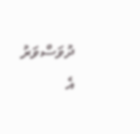ދުވަސްވަރު އެ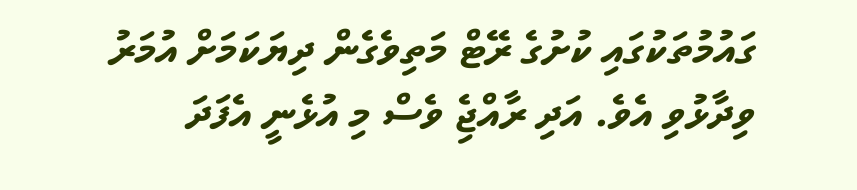ގައުމުތަކުގައި ކުށުގެ ރޭޓް މަތިވެގެން ދިޔަކަމަށް އުމަރު ވިދާޅުވި އެވެ. އަދި ރާއްޖިެ ވެސް މި އުޅެނީ އެފަދަ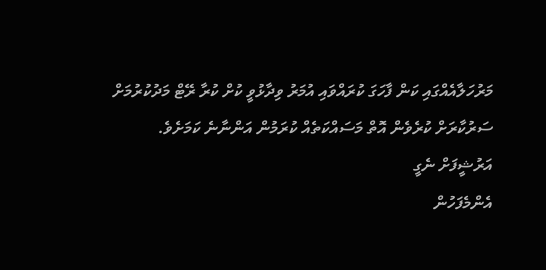މަރުހަލާއެއްގައި ކަން ފާހަގަ ކުރައްވައި އުމަރު ވިދާޅުވީ ކުށް ކުރާ ރޭޓް މަދުކުރުމަށް ސަރުކާރަށް ކުރެވެން އޮތް މަސައްކަތެއް ކުރަމުން އަންނާނެ ކަމަށެވެ.
އަރުޝީފަށް ނެގީ
އެންމެފަހުން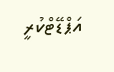އަޕްޑޭޓްކުރީ